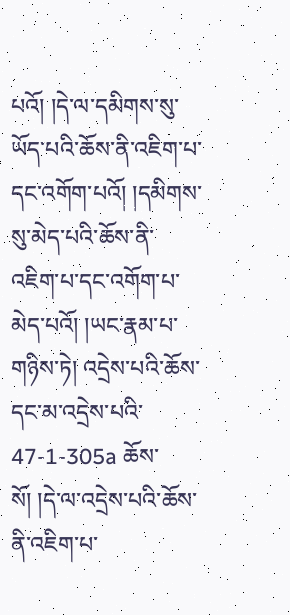པའོ། །དེ་ལ་དམིགས་སུ་ཡོད་པའི་ཆོས་ནི་འཇིག་པ་དང་འགོག་པའོ། །དམིགས་སུ་མེད་པའི་ཆོས་ནི་འཇིག་པ་དང་འགོག་པ་མེད་པའོ། །ཡང་རྣམ་པ་གཉིས་ཏེ། འདྲེས་པའི་ཆོས་དང་མ་འདྲེས་པའི་ 47-1-305a ཆོས་སོ། །དེ་ལ་འདྲེས་པའི་ཆོས་ནི་འཇིག་པ་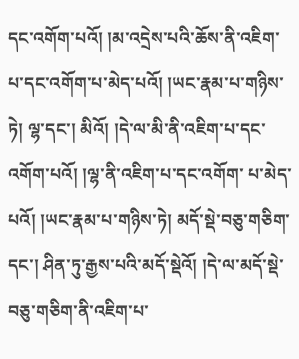དང་འགོག་པའོ། །མ་འདྲེས་པའི་ཆོས་ནི་འཇིག་པ་དང་འགོག་པ་མེད་པའོ། །ཡང་རྣམ་པ་གཉིས་ཏེ། ལྷ་དང་། མིའོ། །དེ་ལ་མི་ནི་འཇིག་པ་དང་འགོག་པའོ། །ལྷ་ནི་འཇིག་པ་དང་འགོག་ པ་མེད་པའོ། །ཡང་རྣམ་པ་གཉིས་ཏེ། མདོ་སྡེ་བཅུ་གཅིག་དང་། ཤིན་ཏུ་རྒྱས་པའི་མདོ་སྡེའོ། །དེ་ལ་མདོ་སྡེ་བཅུ་གཅིག་ནི་འཇིག་པ་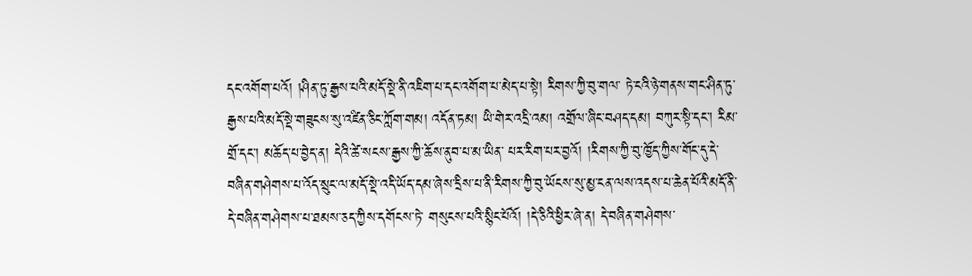དང་འགོག་པའོ། །ཤིན་ཏུ་རྒྱས་པའི་མདོ་སྡེ་ནི་འཇིག་པ་དང་འགོག་པ་མེད་པ་སྟེ། རིགས་ཀྱི་བུ་གལ་ ཏེ་ངའི་ཉེ་གནས་གང་ཤིན་ཏུ་རྒྱས་པའི་མདོ་སྡེ་གཟུངས་སུ་འཛིན་ཅིང་ཀློག་གམ། འདོན་ཏམ། ཡི་གེར་འདྲི་འམ། འགྲོལ་ཞིང་བཤད་དམ། བཀུར་སྟི་དང་། རིམ་གྲོ་དང་། མཆོད་པ་བྱེད་ན། དེའི་ཚེ་སངས་རྒྱས་ཀྱི་ཆོས་ནུབ་པ་མ་ཡིན་ པར་རིག་པར་བྱའོ། །རིགས་ཀྱི་བུ་ཁྱོད་ཀྱིས་གོང་དུ་དེ་བཞིན་གཤེགས་པ་འོད་སྲུང་ལ་མདོ་སྡེ་འདི་ཡོད་དམ་ཞེས་དྲིས་པ་ནི་རིགས་ཀྱི་བུ་ཡོངས་སུ་མྱ་ངན་ལས་འདས་པ་ཆེན་པོའི་མདོ་ནི་དེ་བཞིན་གཤེགས་པ་ཐམས་ཅད་ཀྱིས་དགོངས་ཏེ་ གསུངས་པའི་སྙིང་པོའོ། །དེ་ཅིའི་ཕྱིར་ཞེ་ན། དེ་བཞིན་གཤེགས་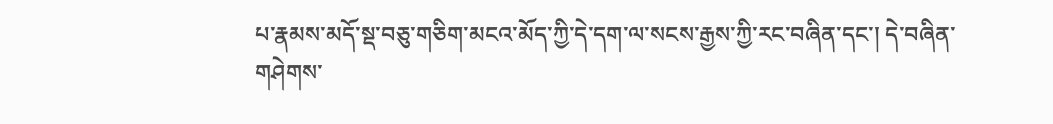པ་རྣམས་མདོ་སྡ་བཅུ་གཅིག་མངའ་མོད་ཀྱི་དེ་དག་ལ་སངས་རྒྱས་ཀྱི་རང་བཞིན་དང་། དེ་བཞིན་གཤེགས་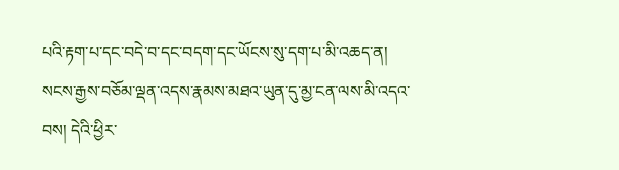པའི་རྟག་པ་དང་བདེ་བ་དང་བདག་དང་ཡོངས་སུ་དག་པ་མི་འཆད་ན། སངས་རྒྱས་བཅོམ་ལྡན་འདས་རྣམས་མཐའ་ཡུན་དུ་མྱ་ངན་ལས་མི་འདའ་བས། དེའི་ཕྱིར་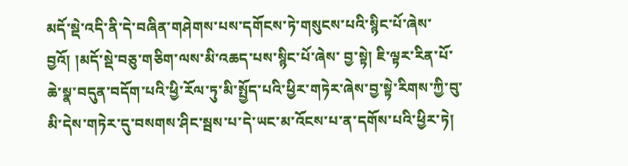མདོ་སྡེ་འདི་ནི་དེ་བཞིན་གཤེགས་པས་དགོངས་ཏེ་གསུངས་པའི་སྙིང་པོ་ཞེས་བྱའོ། །མདོ་སྡེ་བཅུ་གཅིག་ལས་མི་འཆད་པས་སྙིང་པོ་ཞེས་ བྱ་སྟེ། ཇི་ལྟར་རིན་པོ་ཆེ་སྣ་བདུན་བདོག་པའི་ཕྱི་རོལ་ཏུ་མི་སྤྱོད་པའི་ཕྱིར་གཏེར་ཞེས་བྱ་སྟེ་རིགས་ཀྱི་བུ་མི་དེས་གཏེར་དུ་བསགས་ཤིང་སྦས་པ་དེ་ཡང་མ་འོངས་པ་ན་དགོས་པའི་ཕྱིར་ཏེ།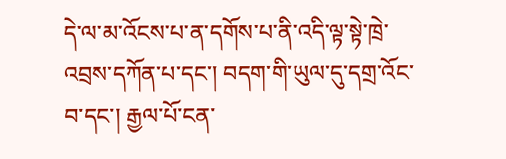དེ་ལ་མ་འོངས་པ་ན་དགོས་པ་ནི་འདི་ལྟ་སྟེ་ཁྲེ་ འབྲས་དཀོན་པ་དང་། བདག་གི་ཡུལ་དུ་དགྲ་འོང་བ་དང་། རྒྱལ་པོ་ངན་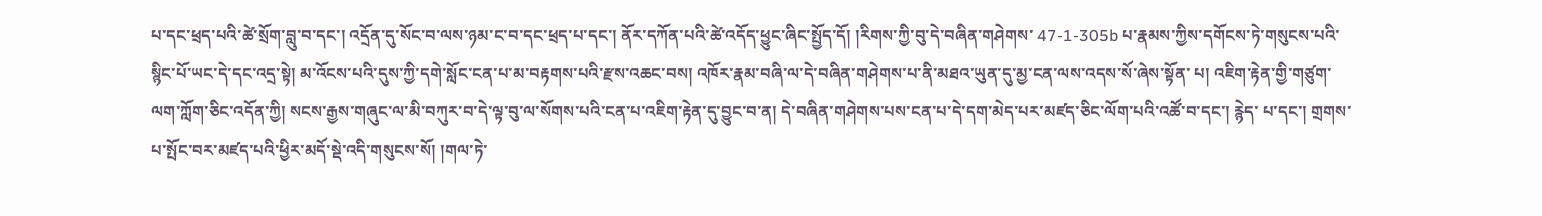པ་དང་ཕྲད་པའི་ཚེ་སྲོག་བླུ་བ་དང་། འདྲོན་དུ་སོང་བ་ལས་ཉམ་ང་བ་དང་ཕྲད་པ་དང་། ནོར་དཀོན་པའི་ཚེ་འདོད་ཕྱུང་ཞིང་སྤྱོད་དོ། །རིགས་ཀྱི་བུ་དེ་བཞིན་གཤེགས་ 47-1-305b པ་རྣམས་ཀྱིས་དགོངས་ཏེ་གསུངས་པའི་སྙིང་པོ་ཡང་དེ་དང་འདྲ་སྟེ། མ་འོངས་པའི་དུས་ཀྱི་དགེ་སློང་ངན་པ་མ་བརྟགས་པའི་རྫས་འཆང་བས། འཁོར་རྣམ་བཞི་ལ་དེ་བཞིན་གཤེགས་པ་ནི་མཐའ་ཡུན་དུ་མྱ་ངན་ལས་འདས་སོ་ཞེས་སྟོན་ པ། འཇིག་རྟེན་གྱི་གཙུག་ལག་ཀློག་ཅིང་འདོན་ཀྱི། སངས་རྒྱས་གཞུང་ལ་མི་བཀུར་བ་དེ་ལྟ་བུ་ལ་སོགས་པའི་ངན་པ་འཇིག་རྟེན་དུ་བྱུང་བ་ན། དེ་བཞིན་གཤེགས་པས་ངན་པ་དེ་དག་མེད་པར་མཛད་ཅིང་ལོག་པའི་འཚོ་བ་དང་། རྙེད་ པ་དང་། གྲགས་པ་སྤོང་བར་མཛད་པའི་ཕྱིར་མདོ་སྡེ་འདི་གསུངས་སོ། །གལ་ཏེ་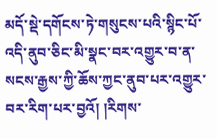མདོ་སྡེ་དགོངས་ཏེ་གསུངས་པའི་སྙིང་པོ་འདི་ནུབ་ཅིང་མི་སྣང་བར་འགྱུར་བ་ན་སངས་རྒྱས་ཀྱི་ཆོས་ཀྱང་ནུབ་པར་འགྱུར་བར་རིག་པར་བྱའོ། །རིགས་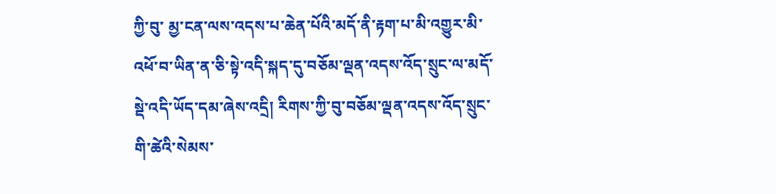ཀྱི་བུ་ མྱ་ངན་ལས་འདས་པ་ཆེན་པོའི་མདོ་ནི་རྟག་པ་མི་འགྱུར་མི་འཕོ་བ་ཡིན་ན་ཅི་སྟེ་འདི་སྐད་དུ་བཅོམ་ལྡན་འདས་འོད་སྲུང་ལ་མདོ་སྡེ་འདི་ཡོད་དམ་ཞེས་འདྲི། རིགས་ཀྱི་བུ་བཅོམ་ལྡན་འདས་འོད་སྲུང་གི་ཚེའི་སེམས་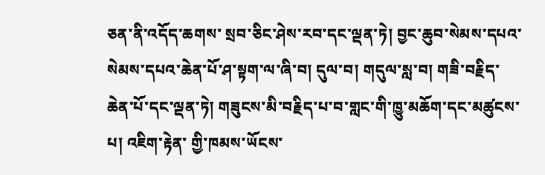ཅན་ནི་འདོད་ཆགས་ སྲབ་ཅིང་ཤེས་རབ་དང་ལྡན་ཏེ། བྱང་ཆུབ་སེམས་དཔའ་སེམས་དཔའ་ཆེན་པོ་ཤ་སྟག་ལ་ཞི་བ། དུལ་བ། གདུལ་སླ་བ། གཟི་བརྗིད་ཆེན་པོ་དང་ལྡན་ཏེ། གཟུངས་མི་བརྗིད་པ་བ་གླང་གི་ཁྱུ་མཆོག་དང་མཚུངས་པ། འཇིག་རྟེན་ གྱི་ཁམས་ཡོངས་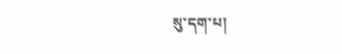སུ་དག་པ།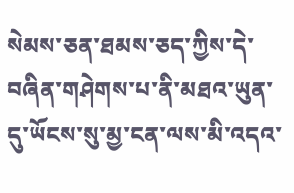སེམས་ཅན་ཐམས་ཅད་ཀྱིས་དེ་བཞིན་གཤེགས་པ་ནི་མཐའ་ཡུན་དུ་ཡོངས་སུ་མྱ་ངན་ལས་མི་འདའ་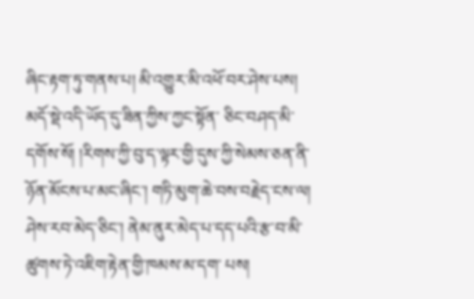ཞིང་རྟག་ཏུ་གནས་པ། མི་འགྱུར་མི་འཕོ་བར་ཤེས་པས། མདོ་སྡེ་འདི་ཡོད་དུ་ཟིན་ཀྱིས་ཀྱང་སྟོན་ ཅིང་བཤད་མི་དགོས་སོ། །རིགས་ཀྱི་བུ་ད་ལྟར་གྱི་དུས་ཀྱི་སེམས་ཅན་ནི་ཉོན་མོངས་པ་མང་ཞིང་། གཏི་མུག་ཆེ་བས་བརྗེད་ངས་ལ། ཤེས་རབ་མེད་ཅིང་། ནེམ་ནུར་མེད་པ་དད་པའི་རྩ་བ་མི་ཚུགས་ཏེ་འཇིག་རྟེན་གྱི་ཁམས་མ་དག་ པས།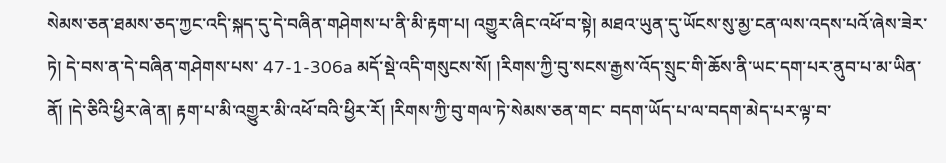སེམས་ཅན་ཐམས་ཅད་ཀྱང་འདི་སྐད་དུ་དེ་བཞིན་གཤེགས་པ་ནི་མི་རྟག་པ། འགྱུར་ཞིང་འཕོ་བ་སྟེ། མཐའ་ཡུན་དུ་ཡོངས་སུ་མྱ་ངན་ལས་འདས་པའོ་ཞེས་ཟེར་ཏེ། དེ་བས་ན་དེ་བཞིན་གཤེགས་པས་ 47-1-306a མདོ་སྡེ་འདི་གསུངས་སོ། །རིགས་ཀྱི་བུ་སངས་རྒྱས་འོད་སྲུང་གི་ཆོས་ནི་ཡང་དག་པར་ནུབ་པ་མ་ཡིན་ནོ། །དེ་ཅིའི་ཕྱིར་ཞེ་ན། རྟག་པ་མི་འགྱུར་མི་འཕོ་བའི་ཕྱིར་རོ། །རིགས་ཀྱི་བུ་གལ་ཏེ་སེམས་ཅན་གང་ བདག་ཡོད་པ་ལ་བདག་མེད་པར་ལྟ་བ་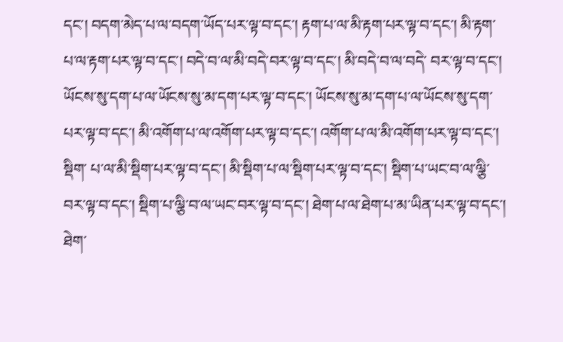དང་། བདག་མེད་པ་ལ་བདག་ཡོད་པར་ལྟ་བ་དང་། རྟག་པ་ལ་མི་རྟག་པར་ལྟ་བ་དང་། མི་རྟག་པ་ལ་རྟག་པར་ལྟ་བ་དང་། བདེ་བ་ལ་མི་བདེ་བར་ལྟ་བ་དང་། མི་བདེ་བ་ལ་བདེ་ བར་ལྟ་བ་དང་། ཡོངས་སུ་དག་པ་ལ་ཡོངས་སུ་མ་དག་པར་ལྟ་བ་དང་། ཡོངས་སུ་མ་དག་པ་ལ་ཡོངས་སུ་དག་པར་ལྟ་བ་དང་། མི་འགོག་པ་ལ་འགོག་པར་ལྟ་བ་དང་། འགོག་པ་ལ་མི་འགོག་པར་ལྟ་བ་དང་། སྡིག་ པ་ལ་མི་སྡིག་པར་ལྟ་བ་དང་། མི་སྡིག་པ་ལ་སྡིག་པར་ལྟ་བ་དང་། སྡིག་པ་ཡང་བ་ལ་ལྕི་བར་ལྟ་བ་དང་། སྡིག་པ་ལྕི་བ་ལ་ཡང་བར་ལྟ་བ་དང་། ཐེག་པ་ལ་ཐེག་པ་མ་ཡིན་པར་ལྟ་བ་དང་། ཐེག་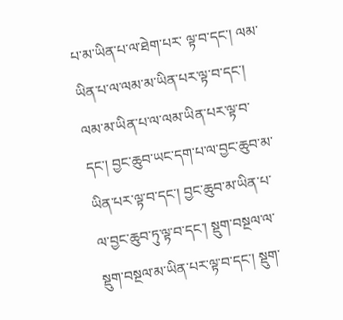པ་མ་ཡིན་པ་ལ་ཐེག་པར་ ལྟ་བ་དང་། ལམ་ཡིན་པ་ལ་ལམ་མ་ཡིན་པར་ལྟ་བ་དང་། ལམ་མ་ཡིན་པ་ལ་ལམ་ཡིན་པར་ལྟ་བ་དང་། བྱང་ཆུབ་ཡང་དག་པ་ལ་བྱང་ཆུབ་མ་ཡིན་པར་ལྟ་བ་དང་། བྱང་ཆུབ་མ་ཡིན་པ་ལ་བྱང་ཆུབ་ཏུ་ལྟ་བ་དང་། སྡུག་བསྔལ་ལ་སྡུག་བསྔལ་མ་ཡིན་པར་ལྟ་བ་དང་། སྡུག་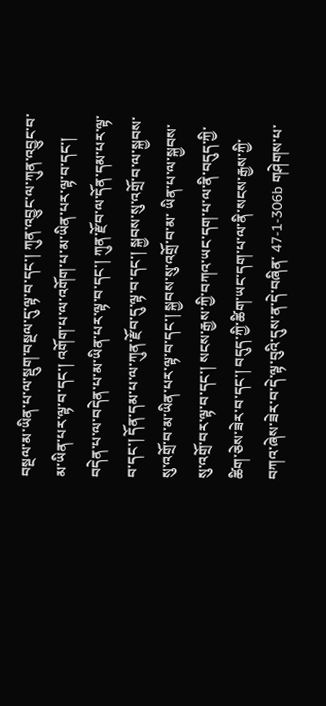བསྔལ་མ་ཡིན་པ་ལ་སྡུག་བསྔལ་དུ་ལྟ་བ་དང་། ཀུན་འབྱུང་ལ་ཀུན་འབྱུང་བ་མ་ཡིན་པར་ལྟ་བ་དང་། འགོག་པ་ལ་འགོག་པ་མ་ཡིན་པར་ལྟ་བ་དང་། བདེན་པ་ལ་བདེན་པ་མ་ཡིན་པར་ལྟ་བ་དང་། ཀུན་རྫོབ་ལ་དོན་དམ་པར་ལྟ་བ་དང་། དོན་དམ་པ་ལ་ཀུན་རྫོབ་དུ་ལྟ་བ་དང་། སྐྱབས་སུ་འགྲོ་བ་ལ་སྐྱབས་སུ་འགྲོ་བ་མ་ཡིན་པར་ལྟ་བ་དང་། སྐྱབས་སུ་འགྲོ་བ་མ་ ཡིན་པ་ལ་སྐྱབས་སུ་འགྲོ་བར་ལྟ་བ་དང་། སངས་རྒྱས་ཀྱི་བཀའ་ཡང་དག་པ་ལ་ནི་བདུད་ཀྱི་ཚིག་ཅེས་ཟེར་བ་དང་། བདུད་ཀྱི་ཚིག་ཡང་དག་པ་ལ་ནི་སངས་རྒྱས་ཀྱི་བཀའ་ཞེས་ཟེར་བ་དེ་ལྟ་བུའི་དུས་ན་དེ་བཞིན་ 47-1-306b གཤེགས་པ་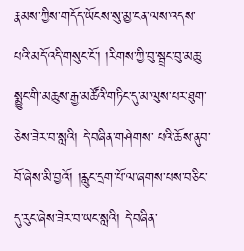རྣམས་ཀྱིས་གདོད་ཡོངས་སུ་མྱ་ངན་ལས་འདས་པའི་མདོ་འདི་གསུང་ངོ་། །རིགས་ཀྱི་བུ་སྦྲང་བུ་མཆུ་སྨྱུང་གི་མཆུས་རྒྱ་མཚོའི་གཏིང་དུ་མ་ལུས་པར་ཐུག་ཅེས་ཟེར་བ་སླའི། དེ་བཞིན་གཤེགས་ པའི་ཆོས་ནུབ་བོ་ཞེས་མི་བྱའོ། །རླུང་དྲག་པོ་ལ་ཞགས་པས་བཅིང་དུ་རུང་ཞེས་ཟེར་བ་ཡང་སླའི། དེ་བཞིན་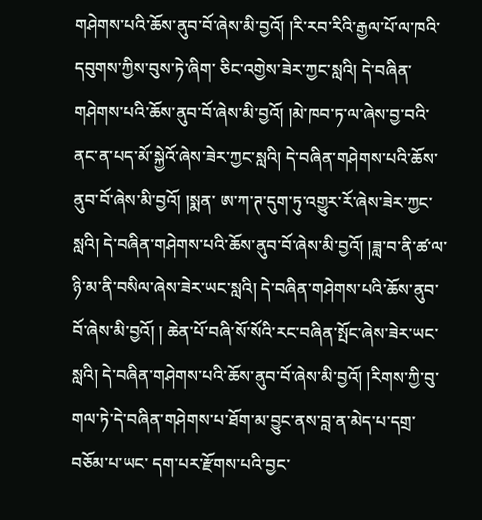གཤེགས་པའི་ཆོས་ནུབ་བོ་ཞེས་མི་བྱའོ། །རི་རབ་རིའི་རྒྱལ་པོ་ལ་ཁའི་དབུགས་ཀྱིས་བུས་ཏེ་ཞིག་ ཅིང་འགྱེས་ཟེར་ཀྱང་སླའི། དེ་བཞིན་གཤེགས་པའི་ཆོས་ནུབ་བོ་ཞེས་མི་བྱའོ། །མེ་ཁབ་ཏ་ལ་ཞེས་བྱ་བའི་ནང་ན་པད་མོ་སྐྱེའོ་ཞེས་ཟེར་ཀྱང་སླའི། དེ་བཞིན་གཤེགས་པའི་ཆོས་ནུབ་བོ་ཞེས་མི་བྱའོ། །སྨན་ ཨ་ཀ་ཊ་དུག་ཏུ་འགྱུར་རོ་ཞེས་ཟེར་ཀྱང་སླའི། དེ་བཞིན་གཤེགས་པའི་ཆོས་ནུབ་བོ་ཞེས་མི་བྱའོ། །ཟླ་བ་ནི་ཚ་ལ་ཉི་མ་ནི་བསིལ་ཞེས་ཟེར་ཡང་སླའི། དེ་བཞིན་གཤེགས་པའི་ཆོས་ནུབ་བོ་ཞེས་མི་བྱའོ། ། ཆེན་པོ་བཞི་སོ་སོའི་རང་བཞིན་སྤོང་ཞེས་ཟེར་ཡང་སླའི། དེ་བཞིན་གཤེགས་པའི་ཆོས་ནུབ་བོ་ཞེས་མི་བྱའོ། །རིགས་ཀྱི་བུ་གལ་ཏེ་དེ་བཞིན་གཤེགས་པ་ཐོག་མ་བྱུང་ནས་བླ་ན་མེད་པ་དགྲ་བཅོམ་པ་ཡང་ དག་པར་རྫོགས་པའི་བྱང་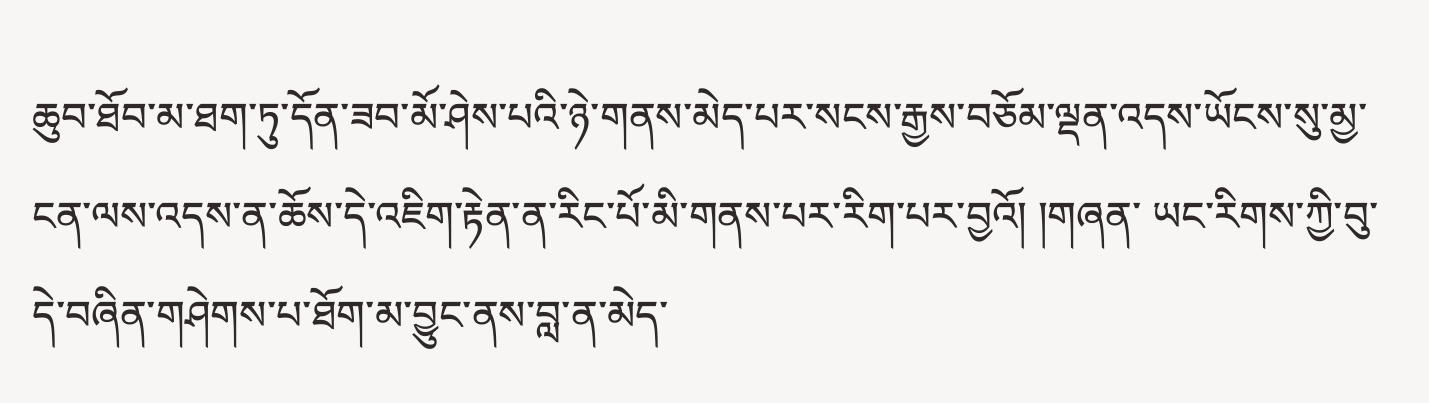ཆུབ་ཐོབ་མ་ཐག་ཏུ་དོན་ཟབ་མོ་ཤེས་པའི་ཉེ་གནས་མེད་པར་སངས་རྒྱས་བཅོམ་ལྡན་འདས་ཡོངས་སུ་མྱ་ངན་ལས་འདས་ན་ཆོས་དེ་འཇིག་རྟེན་ན་རིང་པོ་མི་གནས་པར་རིག་པར་བྱའོ། །གཞན་ ཡང་རིགས་ཀྱི་བུ་དེ་བཞིན་གཤེགས་པ་ཐོག་མ་བྱུང་ནས་བླ་ན་མེད་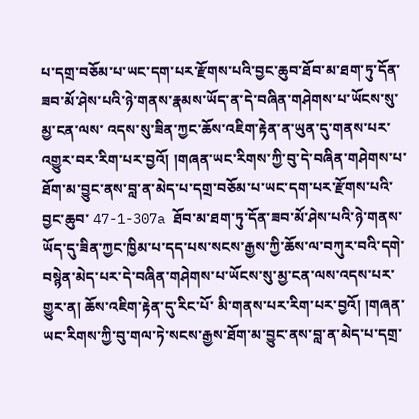པ་དགྲ་བཅོམ་པ་ཡང་དག་པར་རྫོགས་པའི་བྱང་ཆུབ་ཐོབ་མ་ཐག་ཏུ་དོན་ཟབ་མོ་ཤེས་པའི་ཉེ་གནས་རྣམས་ཡོད་ན་དེ་བཞིན་གཤེགས་པ་ཡོངས་སུ་མྱ་ངན་ལས་ འདས་སུ་ཟིན་ཀྱང་ཆོས་འཇིག་རྟེན་ན་ཡུན་དུ་གནས་པར་འགྱུར་བར་རིག་པར་བྱའོ། །གཞན་ཡང་རིགས་ཀྱི་བུ་དེ་བཞིན་གཤེགས་པ་ཐོག་མ་བྱུང་ནས་བླ་ན་མེད་པ་དགྲ་བཅོམ་པ་ཡང་དག་པར་རྫོགས་པའི་བྱང་ཆུབ་ 47-1-307a ཐོབ་མ་ཐག་ཏུ་དོན་ཟབ་མོ་ཤེས་པའི་ཉེ་གནས་ཡོད་དུ་ཟིན་ཀྱང་ཁྱིམ་པ་དད་པས་སངས་རྒྱས་ཀྱི་ཆོས་ལ་བཀུར་བའི་དགེ་བསྙེན་མེད་པར་དེ་བཞིན་གཤེགས་པ་ཡོངས་སུ་མྱ་ངན་ལས་འདས་པར་གྱུར་ན། ཆོས་འཇིག་རྟེན་དུ་རིང་པོ་ མི་གནས་པར་རིག་པར་བྱའོ། །གཞན་ཡང་རིགས་ཀྱི་བུ་གལ་ཏེ་སངས་རྒྱས་ཐོག་མ་བྱུང་ནས་བླ་ན་མེད་པ་དགྲ་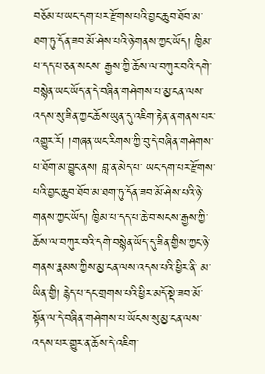བཅོམ་པ་ཡང་དག་པར་རྫོགས་པའི་བྱང་ཆུབ་ཐོབ་མ་ཐག་ཏུ་དོན་ཟབ་མོ་ཤེས་པའི་ཉེ་གནས་ཀྱང་ཡོད། ཁྱིམ་པ་དད་པ་ཅན་སངས་ རྒྱས་ཀྱི་ཆོས་ལ་བཀུར་བའི་དགེ་བསྙེན་ཡང་ཡོད་ན་དེ་བཞིན་གཤེགས་པ་མྱ་ངན་ལས་འདས་སུ་ཟིན་ཀྱང་ཆོས་ཡུན་དུ་འཇིག་རྟེན་ན་གནས་པར་འགྱུར་རོ། །གཞན་ཡང་རིགས་ཀྱི་བུ་དེ་བཞིན་གཤེགས་པ་ཐོག་མ་བྱུང་ནས། བླ་ན་མེད་པ་ ཡང་དག་པར་རྫོགས་པའི་བྱང་ཆུབ་ཐོབ་མ་ཐག་ཏུ་དོན་ཟབ་མོ་ཤེས་པའི་ཉེ་གནས་ཀྱང་ཡོད། ཁྱིམ་པ་དད་པ་ཆེ་བ་སངས་རྒྱས་ཀྱི་ཆོས་ལ་བཀུར་བའི་དགེ་བསྙེན་ཡོད་དུ་ཟིན་གྱིས་ཀྱང་ཉེ་གནས་རྣམས་ཀྱིས་མྱ་ངན་ལས་འདས་པའི་ཕྱིར་ནི་ མ་ཡིན་གྱི། རྙེད་པ་དང་གྲགས་པའི་ཕྱིར་མདོ་སྡེ་ཟབ་མོ་སྟོན་ལ་དེ་བཞིན་གཤེགས་པ་ཡོངས་སུ་མྱ་ངན་ལས་འདས་པར་གྱུར་ན་ཆོས་དེ་འཇིག་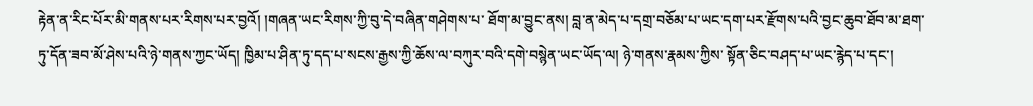རྟེན་ན་རིང་པོར་མི་གནས་པར་རིགས་པར་བྱའོ། །གཞན་ཡང་རིགས་ཀྱི་བུ་དེ་བཞིན་གཤེགས་པ་ ཐོག་མ་བྱུང་ནས། བླ་ན་མེད་པ་དགྲ་བཅོམ་པ་ཡང་དག་པར་རྫོགས་པའི་བྱང་ཆུབ་ཐོབ་མ་ཐག་ཏུ་དོན་ཟབ་མོ་ཤེས་པའི་ཉེ་གནས་ཀྱང་ཡོད། ཁྱིམ་པ་ཤིན་ཏུ་དད་པ་སངས་རྒྱས་ཀྱི་ཆོས་ལ་བཀུར་བའི་དགེ་བསྙེན་ཡང་ཡོད་ལ། ཉེ་གནས་རྣམས་ཀྱིས་ སྟོན་ཅིང་བཤད་པ་ཡང་རྙེད་པ་དང་།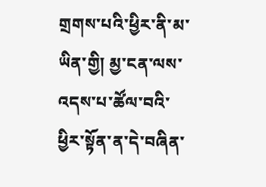གྲགས་པའི་ཕྱིར་ནི་མ་ཡིན་གྱི། མྱ་ངན་ལས་འདས་པ་ཚོལ་བའི་ཕྱིར་སྟོན་ན་དེ་བཞིན་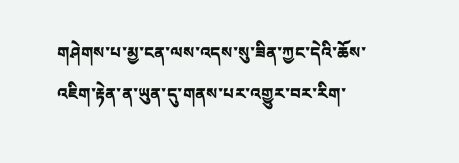གཤེགས་པ་མྱ་ངན་ལས་འདས་སུ་ཟིན་ཀྱང་དེའི་ཆོས་འཇིག་རྟེན་ན་ཡུན་དུ་གནས་པར་འགྱུར་བར་རིག་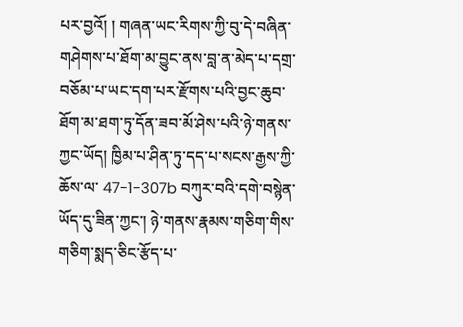པར་བྱའོ། ། གཞན་ཡང་རིགས་ཀྱི་བུ་དེ་བཞིན་གཤེགས་པ་ཐོག་མ་བྱུང་ནས་བླ་ན་མེད་པ་དགྲ་བཅོམ་པ་ཡང་དག་པར་རྫོགས་པའི་བྱང་ཆུབ་ཐོག་མ་ཐག་ཏུ་དོན་ཟབ་མོ་ཤེས་པའི་ཉེ་གནས་ཀྱང་ཡོད། ཁྱིམ་པ་ཤིན་ཏུ་དད་པ་སངས་རྒྱས་ཀྱི་ཆོས་ལ་ 47-1-307b བཀུར་བའི་དགེ་བསྙེན་ཡོད་དུ་ཟིན་ཀྱང་། ཉེ་གནས་རྣམས་གཅིག་གིས་གཅིག་སྨད་ཅིང་རྩོད་པ་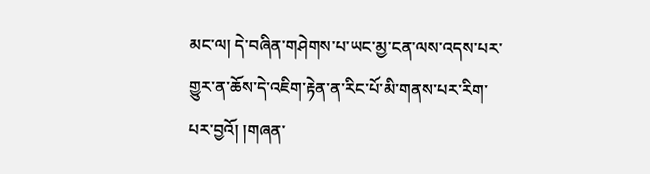མང་ལ། དེ་བཞིན་གཤེགས་པ་ཡང་མྱ་ངན་ལས་འདས་པར་གྱུར་ན་ཆོས་དེ་འཇིག་རྟེན་ན་རིང་པོ་མི་གནས་པར་རིག་པར་བྱའོ། །གཞན་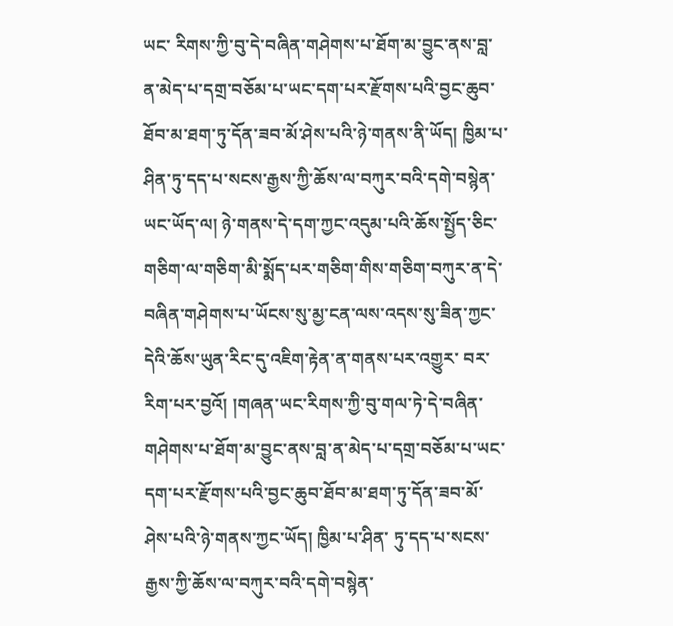ཡང་ རིགས་ཀྱི་བུ་དེ་བཞིན་གཤེགས་པ་ཐོག་མ་བྱུང་ནས་བླ་ན་མེད་པ་དགྲ་བཅོམ་པ་ཡང་དག་པར་རྫོགས་པའི་བྱང་ཆུབ་ཐོབ་མ་ཐག་ཏུ་དོན་ཟབ་མོ་ཤེས་པའི་ཉེ་གནས་ནི་ཡོད། ཁྱིམ་པ་ཤིན་ཏུ་དད་པ་སངས་རྒྱས་ཀྱི་ཆོས་ལ་བཀུར་བའི་དགེ་བསྙེན་ ཡང་ཡོད་ལ། ཉེ་གནས་དེ་དག་ཀྱང་འདུམ་པའི་ཆོས་སྤྱོད་ཅིང་གཅིག་ལ་གཅིག་མི་སྨོད་པར་གཅིག་གིས་གཅིག་བཀུར་ན་དེ་བཞིན་གཤེགས་པ་ཡོངས་སུ་མྱ་ངན་ལས་འདས་སུ་ཟིན་ཀྱང་དེའི་ཆོས་ཡུན་རིང་དུ་འཇིག་རྟེན་ན་གནས་པར་འགྱུར་ བར་རིག་པར་བྱའོ། །གཞན་ཡང་རིགས་ཀྱི་བུ་གལ་ཏེ་དེ་བཞིན་གཤེགས་པ་ཐོག་མ་བྱུང་ནས་བླ་ན་མེད་པ་དགྲ་བཅོམ་པ་ཡང་དག་པར་རྫོགས་པའི་བྱང་ཆུབ་ཐོབ་མ་ཐག་ཏུ་དོན་ཟབ་མོ་ཤེས་པའི་ཉེ་གནས་ཀྱང་ཡོད། ཁྱིམ་པ་ཤིན་ ཏུ་དད་པ་སངས་རྒྱས་ཀྱི་ཆོས་ལ་བཀུར་བའི་དགེ་བསྙེན་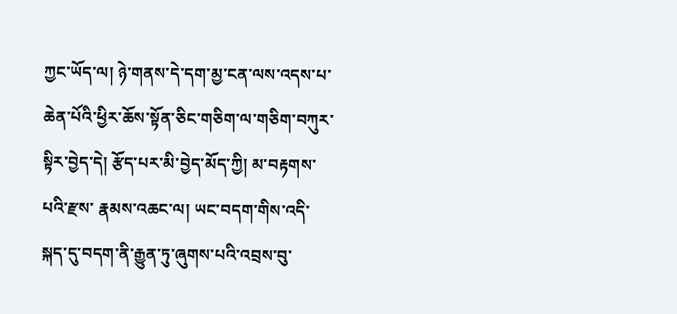ཀྱང་ཡོད་ལ། ཉེ་གནས་དེ་དག་མྱ་ངན་ལས་འདས་པ་ཆེན་པོའི་ཕྱིར་ཆོས་སྟོན་ཅིང་གཅིག་ལ་གཅིག་བཀུར་སྟིར་བྱེད་དེ། རྩོད་པར་མི་བྱེད་མོད་ཀྱི། མ་བརྟགས་པའི་རྫས་ རྣམས་འཆང་ལ། ཡང་བདག་གིས་འདི་སྐད་དུ་བདག་ནི་རྒྱུན་ཏུ་ཞུགས་པའི་འབྲས་བུ་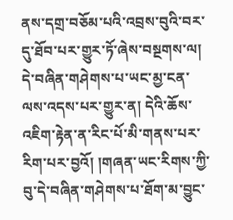ནས་དགྲ་བཅོམ་པའི་འབྲས་བུའི་བར་དུ་ཐོབ་པར་གྱུར་ཏོ་ཞེས་བསྔགས་ལ། དེ་བཞིན་གཤེགས་པ་ཡང་མྱ་ངན་ལས་འདས་པར་གྱུར་ན། དེའི་ཆོས་འཇིག་རྟེན་ན་རིང་པོ་མི་གནས་པར་རིག་པར་བྱའོ། །གཞན་ཡང་རིགས་ཀྱི་བུ་དེ་བཞིན་གཤེགས་པ་ཐོག་མ་བྱུང་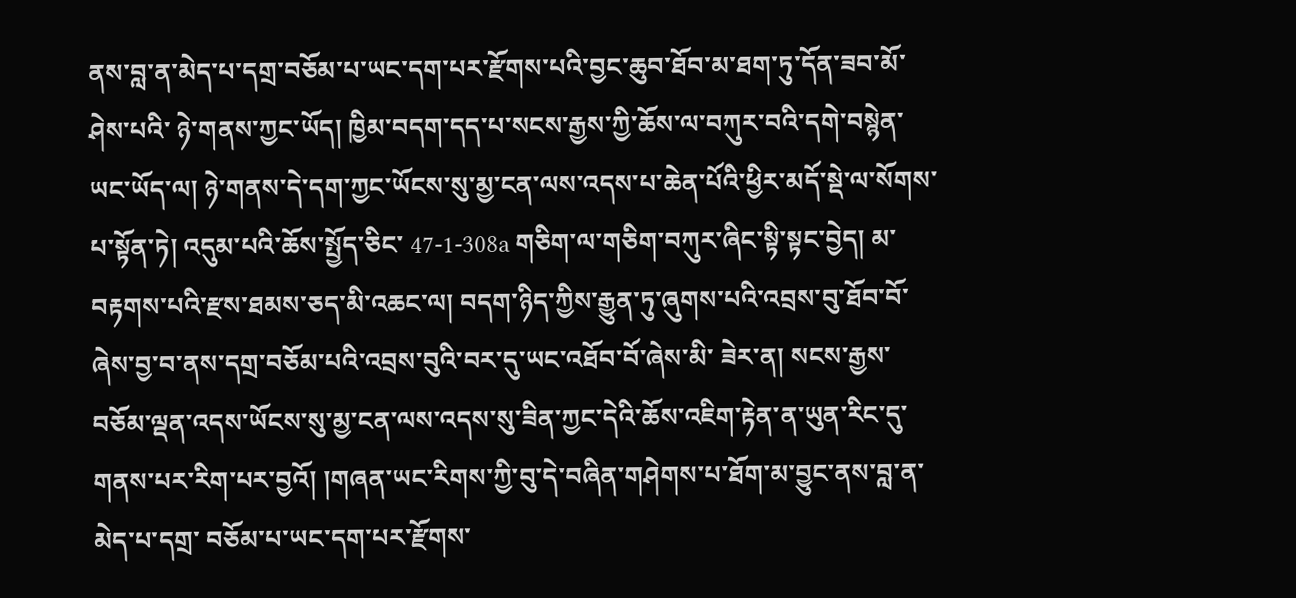ནས་བླ་ན་མེད་པ་དགྲ་བཅོམ་པ་ཡང་དག་པར་རྫོགས་པའི་བྱང་ཆུབ་ཐོབ་མ་ཐག་ཏུ་དོན་ཟབ་མོ་ཤེས་པའི་ ཉེ་གནས་ཀྱང་ཡོད། ཁྱིམ་བདག་དད་པ་སངས་རྒྱས་ཀྱི་ཆོས་ལ་བཀུར་བའི་དགེ་བསྙེན་ཡང་ཡོད་ལ། ཉེ་གནས་དེ་དག་ཀྱང་ཡོངས་སུ་མྱ་ངན་ལས་འདས་པ་ཆེན་པོའི་ཕྱིར་མདོ་སྡེ་ལ་སོགས་པ་སྟོན་ཏེ། འདུམ་པའི་ཆོས་སྤྱོད་ཅིང་ 47-1-308a གཅིག་ལ་གཅིག་བཀུར་ཞིང་སྟི་སྟང་བྱེད། མ་བརྟགས་པའི་རྫས་ཐམས་ཅད་མི་འཆང་ལ། བདག་ཉིད་ཀྱིས་རྒྱུན་ཏུ་ཞུགས་པའི་འབྲས་བུ་ཐོབ་བོ་ཞེས་བྱ་བ་ནས་དགྲ་བཅོམ་པའི་འབྲས་བུའི་བར་དུ་ཡང་འཐོབ་བོ་ཞེས་མི་ ཟེར་ན། སངས་རྒྱས་བཅོམ་ལྡན་འདས་ཡོངས་སུ་མྱ་ངན་ལས་འདས་སུ་ཟིན་ཀྱང་དེའི་ཆོས་འཇིག་རྟེན་ན་ཡུན་རིང་དུ་གནས་པར་རིག་པར་བྱའོ། །གཞན་ཡང་རིགས་ཀྱི་བུ་དེ་བཞིན་གཤེགས་པ་ཐོག་མ་བྱུང་ནས་བླ་ན་མེད་པ་དགྲ་ བཅོམ་པ་ཡང་དག་པར་རྫོགས་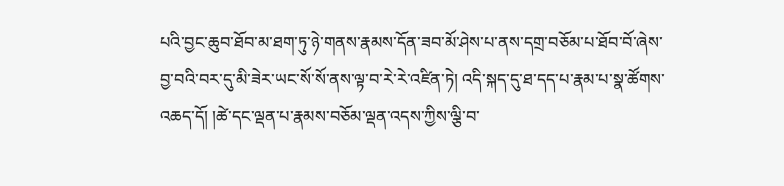པའི་བྱང་ཆུབ་ཐོབ་མ་ཐག་ཏུ་ཉེ་གནས་རྣམས་དོན་ཟབ་མོ་ཤེས་པ་ནས་དགྲ་བཅོམ་པ་ཐོབ་བོ་ཞེས་བྱ་བའི་བར་དུ་མི་ཟེར་ཡང་སོ་སོ་ནས་ལྟ་བ་རེ་རེ་འཛིན་ཏེ། འདི་སྐད་དུ་ཐ་དད་པ་རྣམ་པ་སྣ་ཚོགས་ འཆད་དོ། །ཚེ་དང་ལྡན་པ་རྣམས་བཅོམ་ལྡན་འདས་ཀྱིས་ལྕི་བ་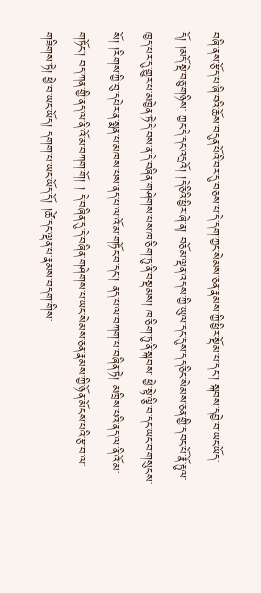བཞི་ནས་རྩོད་པ་ཞི་བའི་ཆོས་བདུན་པོའི་བར་དུ་བཅས་པ་དེ་དག་ཀྱང་སེམས་ཅན་རྣམས་ཀྱི་ཕྱིར་སྡོམ་པ་དང་། སྐབས་དབྱེ་བ་ཡང་ཡོད་དོ། །མདོ་སྡེ་བཅུ་གཉིས་ ཀྱང་དེ་དང་འདྲའོ། །དེ་ཅིའི་ཕྱིར་ཞེ་ན། བཅོམ་ལྡན་འདས་ཀྱི་ཡུལ་དང་དུས་དད་ཅིང་སེམས་ཅན་གྱི་དབང་པོ་རྣོ་རྟུལ་ཁྱད་པར་དུ་གྱུར་པ་མཁྱེན་ཏེ་དེ་བས་ན་དེ་བཞིན་གཤེགས་པས་ཁ་ཅིག་ཏུ་ནི་བསྡམས། ཁ་ཅིག་ཏུ་ནི་སྐབས་ ཕྱེ་སྟེ་ལྕི་བ་དང་ཡང་བ་གསུངས་སོ། །རིགས་ཀྱི་བུ་དཔེར་ན་སྨན་པ་མཁས་པས་ནད་པ་ལ་འོ་མ་གཏོང་བ་དང་། ནད་པ་ལ་བཀག་པ་བཞིན་ཏེ། མཁྲིས་པའི་ནད་ལ་ནི་འོ་མ་གཏོང་། བད་ཀན་གྱི་ནད་ལ་ནི་འོ་མ་བཀག་གོ། ། དེ་བཞིན་དུ་དེ་བཞིན་གཤེགས་པ་ཡང་སེམས་ཅན་རྣམས་ཀྱི་ཉོན་མོངས་པའི་རྩ་བ་ལ་གཟིགས་ཏེ། ཕྱེ་བ་ཡང་ཡོད། དགག་པ་ཡང་ཡོད་དོ། །ཚེ་དང་ལྡན་པ་རྣམས་བདག་གིས་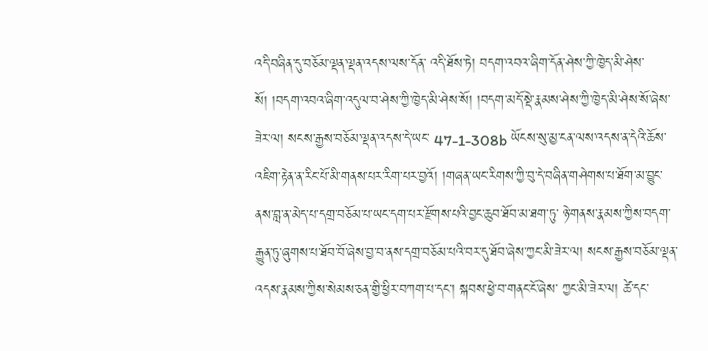འདི་བཞིན་དུ་བཅོམ་ལྡན་ལྡན་འདས་ལས་དོན་ འདི་ཐོས་ཏེ། བདག་འབའ་ཞིག་དོན་ཤེས་ཀྱི་ཁྱེད་མི་ཤེས་སོ། །བདག་འབའ་ཞིག་འདུལ་བ་ཤེས་ཀྱི་ཁྱེད་མི་ཤེས་སོ། །བདག་མདོ་སྡེ་རྣམས་ཤེས་ཀྱི་ཁྱེད་མི་ཤེས་སོ་ཞེས་ཟེར་ལ། སངས་རྒྱས་བཅོམ་ལྡན་འདས་དེ་ཡང་ 47-1-308b ཡོངས་སུ་མྱ་ངན་ལས་འདས་ན་དེའི་ཆོས་འཇིག་རྟེན་ན་རིང་པོ་མི་གནས་པར་རིག་པར་བྱའོ། །གཞན་ཡང་རིགས་ཀྱི་བུ་དེ་བཞིན་གཤེགས་པ་ཐོག་མ་བྱུང་ནས་བླ་ན་མེད་པ་དགྲ་བཅོམ་པ་ཡང་དག་པར་རྫོགས་པའི་བྱང་ཆུབ་ཐོབ་མ་ཐག་ཏུ་ ཉེ་གནས་རྣམས་ཀྱིས་བདག་རྒྱུན་ཏུ་ཞུགས་པ་ཐོབ་བོ་ཞེས་བྱ་བ་ནས་དགྲ་བཅོམ་པའི་བར་དུ་ཐོབ་ཞེས་ཀྱང་མི་ཟེར་ལ། སངས་རྒྱས་བཅོམ་ལྡན་འདས་རྣམས་ཀྱིས་སེམས་ཅན་གྱི་ཕྱིར་བཀག་པ་དང་། སྐབས་ཕྱེ་བ་གནང་ངོ་ཞེས་ ཀྱང་མི་ཟེར་ལ། ཚེ་དང་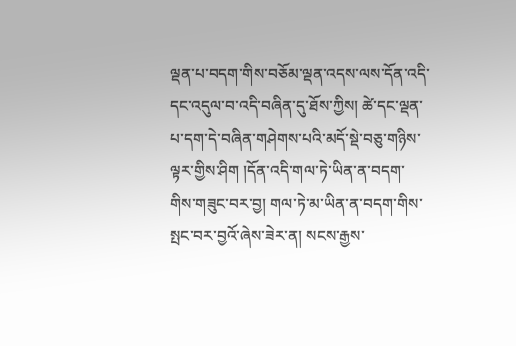ལྡན་པ་བདག་གིས་བཅོམ་ལྡན་འདས་ལས་དོན་འདི་དང་འདུལ་བ་འདི་བཞིན་དུ་ཐོས་ཀྱིས། ཚེ་དང་ལྡན་པ་དག་དེ་བཞིན་གཤེགས་པའི་མདོ་སྡེ་བཅུ་གཉིས་ལྟར་གྱིས་ཤིག །དོན་འདི་གལ་ཏེ་ཡིན་ན་བདག་ གིས་གཟུང་བར་བྱ། གལ་ཏེ་མ་ཡིན་ན་བདག་གིས་སྤང་བར་བྱའོ་ཞེས་ཟེར་ན། སངས་རྒྱས་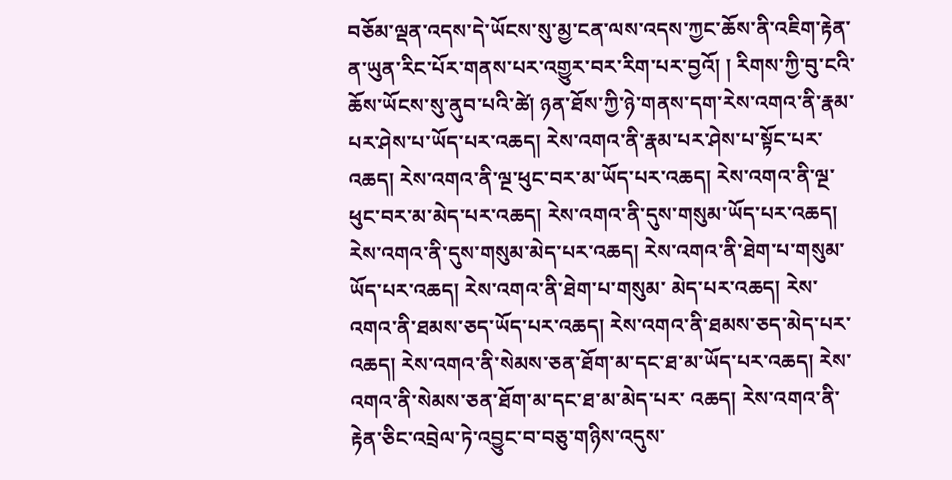བཅོམ་ལྡན་འདས་དེ་ཡོངས་སུ་མྱ་ངན་ལས་འདས་ཀྱང་ཆོས་ནི་འཇིག་རྟེན་ན་ཡུན་རིང་པོར་གནས་པར་འགྱུར་བར་རིག་པར་བྱའོ། ། རིགས་ཀྱི་བུ་ངའི་ཆོས་ཡོངས་སུ་ནུབ་པའི་ཚེ། ཉན་ཐོས་ཀྱི་ཉེ་གནས་དག་རེས་འགའ་ནི་རྣམ་པར་ཤེས་པ་ཡོད་པར་འཆད། རེས་འགའ་ནི་རྣམ་པར་ཤེས་པ་སྟོང་པར་འཆད། རེས་འགའ་ནི་ལྔ་ཕུང་བར་མ་ཡོད་པར་འཆད། རེས་འགའ་ནི་ལྔ་ཕུང་བར་མ་མེད་པར་འཆད། རེས་འགའ་ནི་དུས་གསུམ་ཡོད་པར་འཆད། རེས་འགའ་ནི་དུས་གསུམ་མེད་པར་འཆད། རེས་འགའ་ནི་ཐེག་པ་གསུམ་ཡོད་པར་འཆད། རེས་འགའ་ནི་ཐེག་པ་གསུམ་ མེད་པར་འཆད། རེས་འགའ་ནི་ཐམས་ཅད་ཡོད་པར་འཆད། རེས་འགའ་ནི་ཐམས་ཅད་མེད་པར་འཆད། རེས་འགའ་ནི་སེམས་ཅན་ཐོག་མ་དང་ཐ་མ་ཡོད་པར་འཆད། རེས་འགའ་ནི་སེམས་ཅན་ཐོག་མ་དང་ཐ་མ་མེད་པར་ འཆད། རེས་འགའ་ནི་རྟེན་ཅིང་འབྲེལ་ཏེ་འབྱུང་བ་བཅུ་གཉིས་འདུས་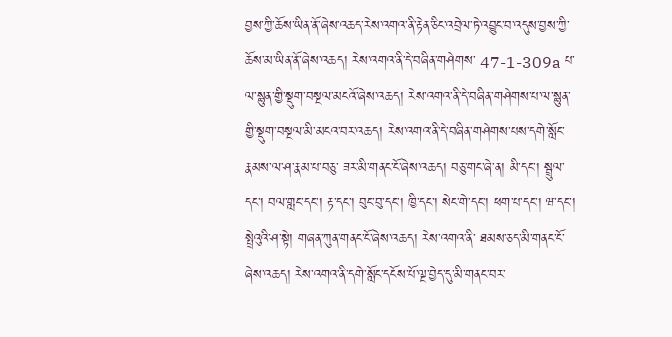བྱས་ཀྱི་ཆོས་ཡིན་ནོ་ཞེས་འཆད་རེས་འགའ་ནི་རྟེན་ཅིང་འབྲེལ་ཏེ་འབྱུང་བ་འདུས་བྱས་ཀྱི་ཆོས་མ་ཡིན་ནོ་ཞེས་འཆད། རེས་འགའ་ནི་དེ་བཞིན་གཤེགས་ 47-1-309a པ་ལ་སྙུན་གྱི་སྡུག་བསྔལ་མངའོ་ཞེས་འཆད། རེས་འགའ་ནི་དེ་བཞིན་གཤེགས་པ་ལ་སྙུན་གྱི་སྡུག་བསྔལ་མི་མངའ་བར་འཆད། རེས་འགའ་ནི་དེ་བཞིན་གཤེགས་པས་དགེ་སློང་རྣམས་ལ་ཤ་རྣམ་པ་བཅུ་ ཟར་མི་གནང་ངོ་ཞེས་འཆད། བཅུ་གང་ཞེ་ན། མི་དང་། སྦྲུལ་དང་། བལ་གླང་དང་། རྟ་དང་། བུང་བུ་དང་། ཁྱི་དང་། སེང་གེ་དང་། ཕག་པ་དང་། ཝ་དང་། སྤྲེའུའི་ཤ་སྟེ། གཞན་ཀུན་གནང་ངོ་ཞེས་འཆད། རེས་འགའ་ནི་ ཐམས་ཅད་མི་གནང་ངོ་ཞེས་འཆད། རེས་འགའ་ནི་དགེ་སློང་དངོས་པོ་ལྔ་བྱེད་དུ་མི་གནང་བར་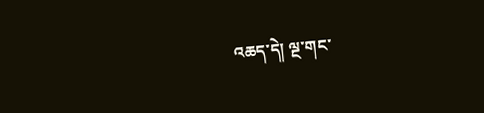འཆད་དེ། ལྔ་གང་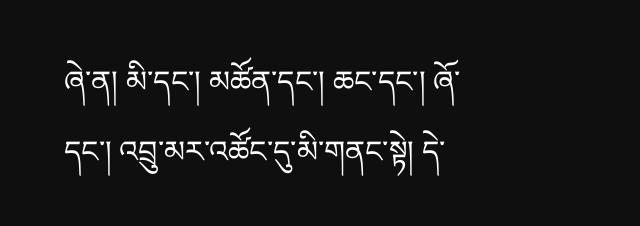ཞེ་ན། མི་དང་། མཚོན་དང་། ཆང་དང་། ཞོ་དང་། འབྲུ་མར་འཚོང་དུ་མི་གནང་སྟེ། དེ་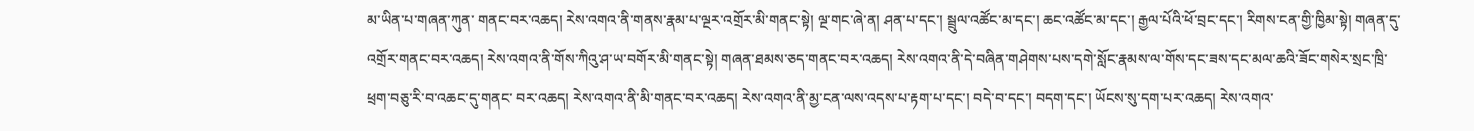མ་ཡིན་པ་གཞན་ཀུན་ གནང་བར་འཆད། རེས་འགའ་ནི་གནས་རྣམ་པ་ལྔར་འགྲོར་མི་གནང་སྟེ། ལྔ་གང་ཞེ་ན། ཤན་པ་དང་། སྦྲུལ་འཚོང་མ་དང་། ཆང་འཚོང་མ་དང་། རྒྱལ་པོའི་ཕོ་བྲང་དང་། རིགས་ངན་གྱི་ཁྱིམ་སྟེ། གཞན་དུ་འགྲོར་གནང་བར་འཆད། རེས་འགའ་ནི་གོས་ཀིའུ་ཤ་ཡ་བགོར་མི་གནང་སྟེ། གཞན་ཐམས་ཅད་གནང་བར་འཆད། རེས་འགའ་ནི་དེ་བཞིན་གཤེགས་པས་དགེ་སློང་རྣམས་ལ་གོས་དང་ཟས་དང་མལ་ཆའི་ཟོང་གསེར་སྲང་ཁྲི་ཕྲག་བཅུ་རི་བ་འཆང་དུ་གནང་ བར་འཆད། རེས་འགའ་ནི་མི་གནང་བར་འཆད། རེས་འགའ་ནི་མྱ་ངན་ལས་འདས་པ་རྟག་པ་དང་། བདེ་བ་དང་། བདག་དང་། ཡོངས་སུ་དག་པར་འཆད། རེས་འགའ་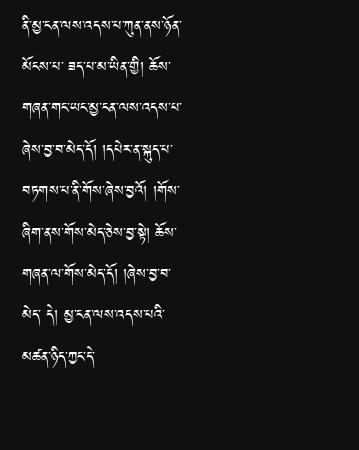ནི་མྱ་ངན་ལས་འདས་པ་ཀུན་ནས་ཉོན་མོངས་པ་ ཟད་པ་མ་ཡིན་གྱི། ཆོས་གཞན་གང་ཡང་མྱ་ངན་ལས་འདས་པ་ཞེས་བྱ་བ་མེད་དོ། །དཔེར་ན་སྐུད་པ་བཏགས་པ་ནི་གོས་ཞེས་བྱའོ། །གོས་ཞིག་ནས་གོས་མེད་ཅེས་བྱ་སྟེ། ཆོས་གཞན་ལ་གོས་མེད་དོ། །ཞེས་བྱ་བ་མེད་ དེ། མྱ་ངན་ལས་འདས་པའི་མཚན་ཉིད་ཀྱང་དེ་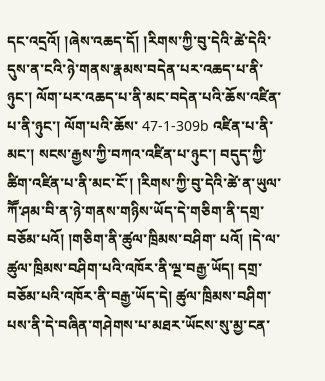དང་འདྲའོ། །ཞེས་འཆད་དོ། །རིགས་ཀྱི་བུ་དེའི་ཚེ་དེའི་དུས་ན་ངའི་ཉེ་གནས་རྣམས་བདེན་པར་འཆད་པ་ནི་ཉུང་། ལོག་པར་འཆད་པ་ནི་མང་བདེན་པའི་ཆོས་འཛིན་པ་ནི་ཉུང་། ལོག་པའི་ཆོས་ 47-1-309b འཛིན་པ་ནི་མང་། སངས་རྒྱས་ཀྱི་བཀའ་འཛིན་པ་ཉུང་། བདུད་ཀྱི་ཚིག་འཛིན་པ་ནི་མང་ངོ་། །རིགས་ཀྱི་བུ་དེའི་ཚེ་ན་ཡུལ་ཀཽ་ཤམ་བི་ན་ཉེ་གནས་གཉིས་ཡོད་དེ་གཅིག་ནི་དགྲ་བཅོམ་པའོ། །གཅིག་ནི་ཚུལ་ཁྲིམས་བཤིག་ པའོ། །དེ་ལ་ཚུལ་ཁྲིམས་བཤིག་པའི་འཁོར་ནི་ལྔ་བརྒྱ་ཡོད། དགྲ་བཅོམ་པའི་འཁོར་ནི་བརྒྱ་ཡོད་དེ། ཚུལ་ཁྲིམས་བཤིག་པས་ནི་དེ་བཞིན་གཤེགས་པ་མཐར་ཡོངས་སུ་མྱ་ངན་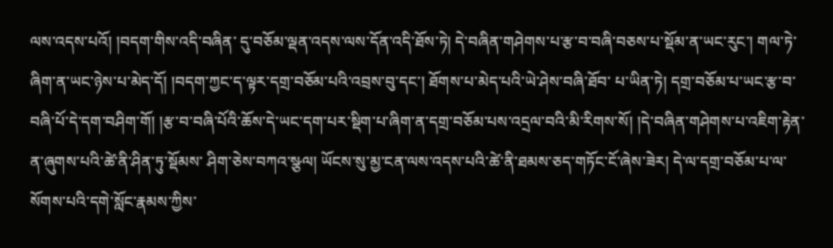ལས་འདས་པའོ། །བདག་གིས་འདི་བཞིན་ དུ་བཅོམ་ལྡན་འདས་ལས་དོན་འདི་ཐོས་ཏེ། དེ་བཞིན་གཤེགས་པ་རྩ་བ་བཞི་བཅས་པ་སྡོམ་ན་ཡང་རུང་། གལ་ཏེ་ཞིག་ན་ཡང་ཉེས་པ་མེད་དོ། །བདག་ཀྱང་ད་ལྟར་དགྲ་བཅོམ་པའི་འབྲས་བུ་དང་། ཐོགས་པ་མེད་པའི་ཡེ་ཤེས་བཞི་ཐོབ་ པ་ཡིན་ཏེ། དགྲ་བཅོམ་པ་ཡང་རྩ་བ་བཞི་པོ་དེ་དག་བཤིག་གོ། །རྩ་བ་བཞི་པོའི་ཆོས་དེ་ཡང་དག་པར་སྡིག་པ་ཞིག་ན་དགྲ་བཅོམ་པས་འདྲལ་བའི་མི་རིགས་སོ། །དེ་བཞིན་གཤེགས་པ་འཇིག་རྟེན་ན་ཞུགས་པའི་ཚེ་ནི་ཤིན་ཏུ་སྡོམས་ ཤིག་ཅེས་བཀའ་སྩལ། ཡོངས་སུ་མྱ་ངན་ལས་འདས་པའི་ཚེ་ནི་ཐམས་ཅད་གཏོང་ངོ་ཞེས་ཟེར། དེ་ལ་དགྲ་བཅོམ་པ་ལ་སོགས་པའི་དགེ་སློང་རྣམས་ཀྱིས་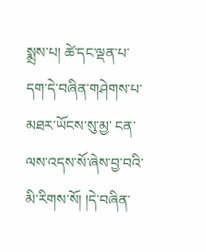སྨྲས་པ། ཚེ་དང་ལྡན་པ་དག་དེ་བཞིན་གཤེགས་པ་མཐར་ཡོངས་སུ་མྱ་ ངན་ལས་འདས་སོ་ཞེས་བྱ་བའི་མི་རིགས་སོ། །དེ་བཞིན་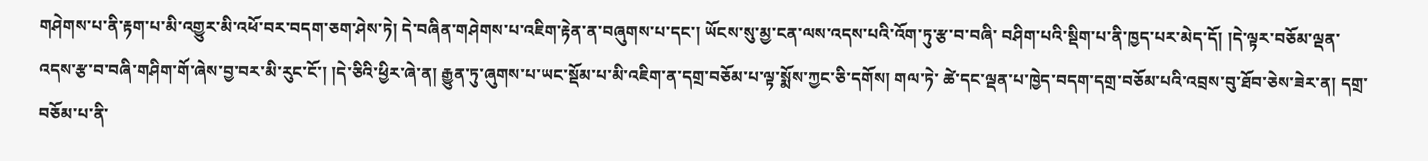གཤེགས་པ་ནི་རྟག་པ་མི་འགྱུར་མི་འཕོ་བར་བདག་ཅག་ཤེས་ཏེ། དེ་བཞིན་གཤེགས་པ་འཇིག་རྟེན་ན་བཞུགས་པ་དང་། ཡོངས་སུ་མྱ་ངན་ལས་འདས་པའི་འོག་ཏུ་རྩ་བ་བཞི་ བཤིག་པའི་སྡིག་པ་ནི་ཁྱད་པར་མེད་དོ། །དེ་ལྟར་བཅོམ་ལྡན་འདས་རྩ་བ་བཞི་གཤིག་གོ་ཞེས་བྱ་བར་མི་རུང་ངོ་། །དེ་ཅིའི་ཕྱིར་ཞེ་ན། རྒྱུན་ཏུ་ཞུགས་པ་ཡང་སྡོམ་པ་མི་འཇིག་ན་དགྲ་བཅོམ་པ་ལྟ་སྨོས་ཀྱང་ཅི་དགོས། གལ་ཏེ་ ཚེ་དང་ལྡན་པ་ཁྱེད་བདག་དགྲ་བཅོམ་པའི་འབྲས་བུ་ཐོབ་ཅེས་ཟེར་ན། དགྲ་བཅོམ་པ་ནི་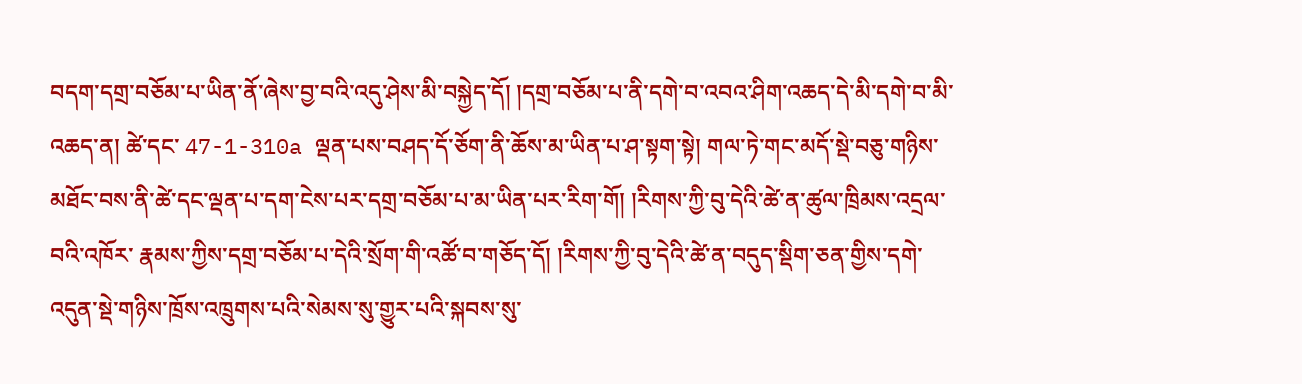བདག་དགྲ་བཅོམ་པ་ཡིན་ནོ་ཞེས་བྱ་བའི་འདུ་ཤེས་མི་བསྐྱེད་དོ། །དགྲ་བཅོམ་པ་ནི་དགེ་བ་འབའ་ཤིག་འཆད་དེ་མི་དགེ་བ་མི་འཆད་ན། ཚེ་དང་ 47-1-310a ལྡན་པས་བཤད་དོ་ཅོག་ནི་ཆོས་མ་ཡིན་པ་ཤ་སྟག་སྟེ། གལ་ཏེ་གང་མདོ་སྡེ་བཅུ་གཉིས་མཐོང་བས་ནི་ཚེ་དང་ལྡན་པ་དག་ངེས་པར་དགྲ་བཅོམ་པ་མ་ཡིན་པར་རིག་གོ། །རིགས་ཀྱི་བུ་དེའི་ཚེ་ན་ཚུལ་ཁྲིམས་འདྲལ་བའི་འཁོར་ རྣམས་ཀྱིས་དགྲ་བཅོམ་པ་དེའི་སྲོག་གི་འཚོ་བ་གཅོད་དོ། །རིགས་ཀྱི་བུ་དེའི་ཚེ་ན་བདུད་སྡིག་ཅན་གྱིས་དགེ་འདུན་སྡེ་གཉིས་ཁྲོས་འཁྲུགས་པའི་སེམས་སུ་གྱུར་པའི་སྐབས་སུ་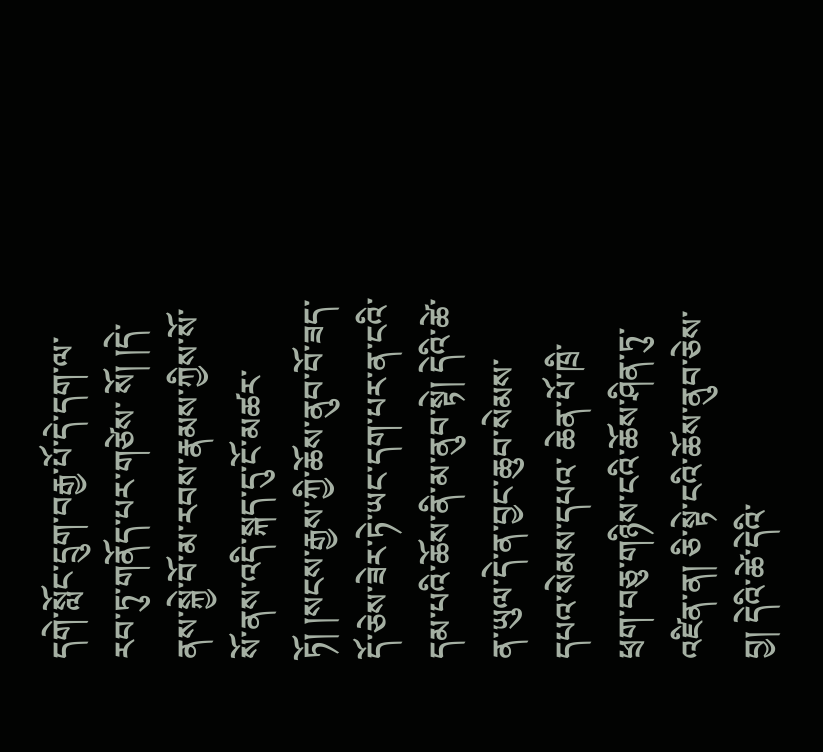དགེ་སློང་དྲུག་བརྒྱ་པོ་དེ་དག་ལ་རབ་ཏུ་གནོད་པར་གཙེས་ སོ། །དེ་ནས་སྐྱེ་བོ་མ་རབས་རྣམས་ཀྱིས་སོ་སོ་ནས་འདི་སྐད་དུ་ངོ་མཚར་ཏོ། །སངས་རྒྱས་ཀྱི་ཆོས་ནུབ་བོ་ཟད་དོ་ཅེས་ཟེར་ཏེ་ཡང་དག་པར་ན་ངའི་དམ་པའི་ཆོས་ནི་མ་ནུབ་སྟེ། དེའི་ཚེ་ན་ཡུལ་དེ་ན་བྱང་ཆུབ་སེམས་དཔའ་སེམས་དཔའ་ ཆེན་པོ་ཁྲི་ཕྲག་བཅུ་གཉིས་ངའི་ཆོས་ཤིན་ཏུ་འཛིན་ན། ཅི་སྟེ་ངའི་ཆོས་ནུབ་ཅེས་བྱ། དེའི་ཚེ་དེའི་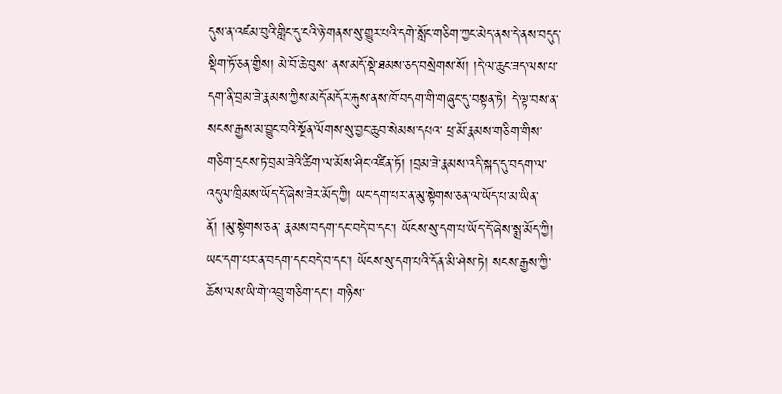དུས་ན་འཛམ་བུའི་གླིང་དུ་ངའི་ཉེ་གནས་སུ་གྱུར་པའི་དགེ་སློང་གཅིག་ཀྱང་མེད་ནས་དེ་ནས་བདུད་སྡིག་ཏོ་ཅན་གྱིས། མེ་བོ་ཆེ་བུས་ ནས་མདོ་སྡེ་ཐམས་ཅད་བསྲེགས་སོ། །དེ་ལ་ཆུང་ཟད་ལས་པ་དག་ནི་བྲམ་ཟེ་རྣམས་ཀྱིས་མདོ་མདོར་རྐུས་ནས་ཁོ་བདག་གི་གཞུང་དུ་བསྟན་ཏེ། དེ་ལྟ་བས་ན་སངས་རྒྱས་མ་བྱུང་བའི་སྔོན་ལོགས་སུ་བྱང་ཆུབ་སེམས་དཔའ་ ཕྲ་མོ་རྣམས་གཅིག་གིས་གཅིག་དྲངས་ཏེ་བྲམ་ཟེའི་ཚིག་ལ་མོས་ཤིང་འཛིན་ཏོ། །བྲམ་ཟེ་རྣམས་འདི་སྐད་དུ་བདག་ལ་འདུལ་ཁྲིམས་ཡོད་དོ་ཞེས་ཟེར་མོད་ཀྱི། ཡང་དག་པར་ན་མུ་སྟེགས་ཅན་ལ་ཡོད་པ་མ་ཡིན་ནོ། །མུ་སྟེགས་ཅན་ རྣམས་བདག་དང་བདེ་བ་དང་། ཡོངས་སུ་དག་པ་ཡོད་དོ་ཞེས་སྨྲ་མོད་ཀྱི། ཡང་དག་པར་ན་བདག་དང་བདེ་བ་དང་། ཡོངས་སུ་དག་པའི་དོན་མི་ཤེས་ཏེ། སངས་རྒྱས་ཀྱི་ཆོས་ལས་ཡི་གེ་འབྲུ་གཅིག་དང་། གཉིས་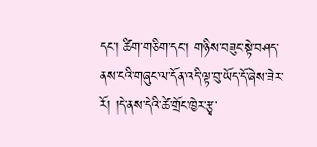དང་། ཚིག་གཅིག་དང་། གཉིས་བཟུང་སྟེ་བཤད་ནས་ངའི་གཞུང་ལ་དོན་འདི་ལྟ་བུ་ཡོད་དོ་ཞེས་ཟེར་རོ། །དེ་ནས་དེའི་ཚེ་གྲོང་ཁྱེར་རྩྭ་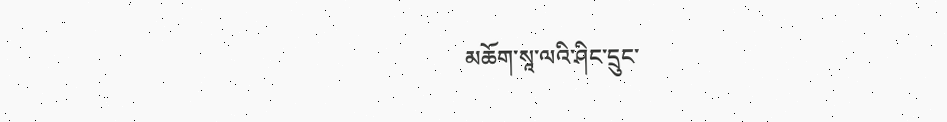མཆོག་སཱ་ལའི་ཤིང་དྲུང་